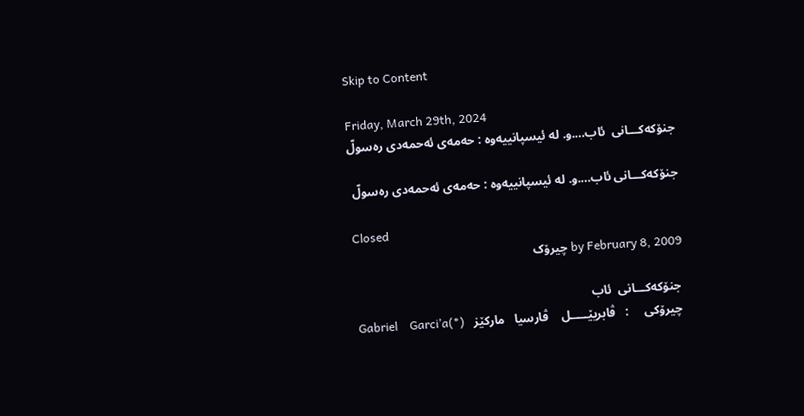Skip to Content

Friday, March 29th, 2024
جنۆكەكـــانی  ئاب….و. لە ئیسپانییەوە : حەمەی ئەحمەدى رەسولّ

جنۆكەكـــانی ئاب….و. لە ئیسپانییەوە : حەمەی ئەحمەدى رەسولّ

Closed
by February 8, 2009 چیرۆک

 جنۆكەكـــانی  ئاب
 چیرۆكی     :   ڤابریێـــــل    ڤارسیا   ماركێز   (*)Gabriel    Garci’a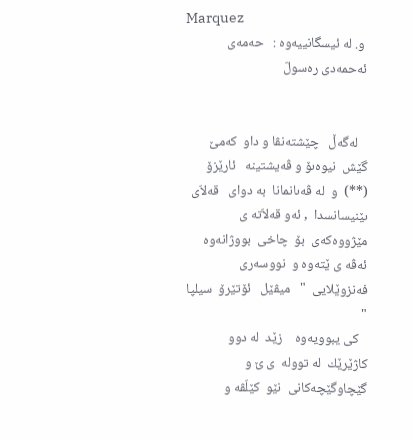Marquez
 و. لە ئیسگانییەوە :   حەمەی ئەحمەدى رەسولّ


   له‌گه‌ڵ   چێشتەنڤا و داو  كەمێ  گێش  نیوەىۆ و ڤەیشتینە   ئارێزۆ (**)  و  لە ڤەىانمانا  بە دوای   قەلاّی    ىێنیسانسدا  , ئەو قەلاّتە ی مێژووەكەی  بۆ  چاخی  بووژانەوە  ئەڤە ى ێتەوە و  نووسەری   فەنزوێلایی  "   میڤێل   ئۆتێرۆ  سیلپا  "
   كى یبوویەوە    زێد  لە دوو كاژێرێك  لە توولە  ى ێ و   گێچاوگێچەكانی  نێو  كێلّڤە و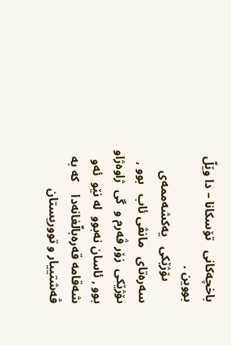باخچەكانی   تۆسكانا – دا وێلّ بووین .
       ىۆژێكی   یەكشەممەی   سەرەتای   مانڤی ئاب   بوو , ىۆژێكی  زۆر ڤەرم و  گى  ژاوەژاو بوو , ئاسان نەبوو  لە نێو  ئەو شەقامە قەرەبالّغانەدا    كە بە ڤەشتییار و تووریستان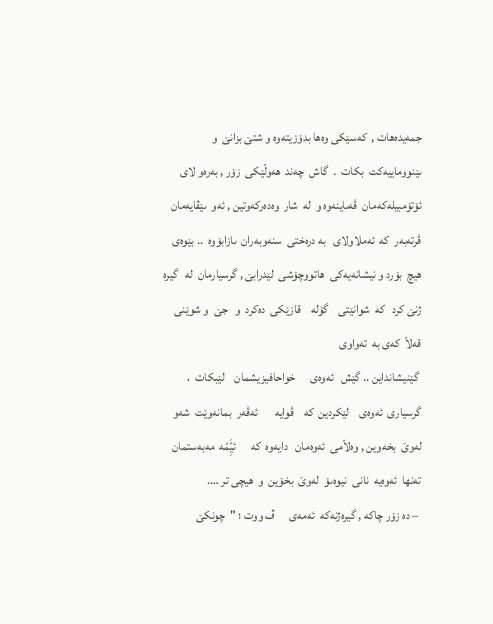جمەیدەهات ,  كەسێكی وەها بدۆزیتەوە و شتێ بزانێ  و  ىێنووماییەكت  بكات  .  گاش  چەند  هەولّێكی  زۆر , بەرەو لای  ئۆتۆمبیلەكەمان  ڤەىاینەوە و  لە  شار  وەدەركەوتین , ئەو  ىێڤایەمان   ڤرتەبەر  كە  ئەملاولای   بە درەختی  سنەوبەران  ىازابۆوە  .. بێوەی  هیچ  بۆرد و نیشانەیەكی  هاتووچۆشی  لێدرابێ , گرسیارمان  لە   گیرە ژنێ كرد   كە  شوانێتی    گۆلە    قازێكی  دەكرد  و   جێ  و شوێنی   قەلاّ  كەی بە  تەواوی
 گێنیشانداین .. گێش   ئەوەی      خواحافیزیشمان    لێبكات  ،  گرسیاری  ئەوەی    لێكردین  كە    ڤوایە       ئەڤەر  بمانەوێت  شەو  لەوێ  بخەوین , وەلاّمی  ئەوەمان   دایەوە  كە      ئیًَِمّە  مەبەستمان  تەنها  ئەوەیە  نانی  نیوەىۆ  لەوێ  بخۆین  و  هیچی تر ….
 – دە زۆر چاكە , گیرەژنەكە  ئەمەی      ڤ ووت ؛ "  چونكێ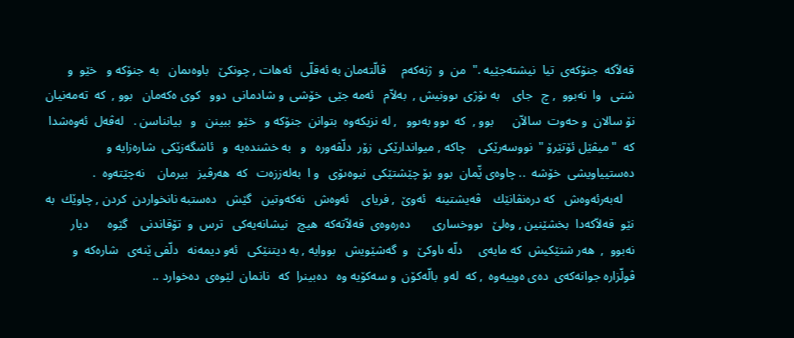قەلاّكە  جنۆكەی  تیا  نیشتەجێیە ."  من  و  ژنەكەم     ڤالّتەمان بە ئەقلّی   ئەهات , چونكێ   باوەىمان   بە  جنۆكە و   خێو  و شتی   وا  نەبوو  , چ   جای    بە ىۆژی  ىوونیش ,  بەلاّم   ئەمە جێی  خۆشی  و شادمانی  دوو   كوى ەكەمان   بوو ,  كە  تەمەنیان    نۆ سالان  و حەوت  سالاّن      بوو ,  كە  ىوو بەىوو   , لە نزیكەوە  بتوانن  جنۆكە و   خێو  ببینن   و   بیانناسن .   لەڤەل  ئەوەشدا  كە  " میڤێل ئۆتێرۆ "  نووسەرێكی    چاكە , میواندارێكی  زۆر  دلّڤەورە   و   بە خشندەیە  و   ئاشگەزێكی  شارەزایە و   دەستییاویشی  خۆشە  .. چاوەى ێّمان  بوو  بۆ چێشتێكی  نیوەىۆی   و ا  بەلەززەت   كە  هەرڤیز   بیرمان    نەچێتەوە  .
    لەبەرئەوەش   كە درەنڤانێك    ڤەیشتینە   ئەوێ  , فریای    ئەوەش   نەكەوتین   گێش   دەستبە نانخواردن  كردن , چاوێك  بە نێو  قەلاّكەدا  بخشێنین , وەلێ   ىووخساری       دەرەوەی  قەلاّتەكە  هیچ   نیشانەیەكی   ترس  و  تۆقاندنی    گێوە      دیار  نەبوو  ,  هەر شتێكیش  كە مایەی     دلّە ىاوكێ   و  گەشێویش   بووایە , بە دیتنێكی   ئەو دیمەنە   دلّفى ێنەی   شارەكە  و  ڤولّزارە جوانەكەی  دەى ەوییەوە  , كە  لەو  بالّەكۆن  و سەكۆیە وە   دەبینرا  كە   نانمان  لێوەی  دەخوارد ..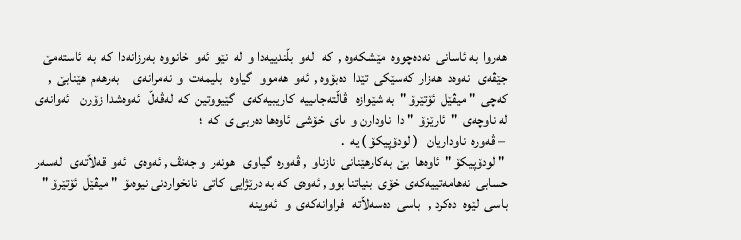هەروا  بە ئاسانی  نەدەچووە  مێشكەوە ,  كە   لەو  بلّندییەدا و  لە  نێو  ئەو  خانووە  بەرزانەدا  كە  بە  ئاستەمێ   جێڤەی   نەوەد  هەزار  كەسێكی  تێدا  دەبۆوە ,  ئەو  هەموو   گیاوە   بلیمەت  و  نەمرانەی     بەرهەم  هێنابێ  , كەچی  " میڤێل  ئۆتێرۆ "  بە شێوازە   ڤالّتەجاىییە  كاریبیەكەی   گێیووتین  كە  لەڤەلّ   ئەوەشدا زۆرن    ئەوانەی  لە ناوچەی  "  ئارێزۆ  " دا  ناودارن و  ىای  خۆشی  ئاوەها دەربى ی  كە  ؛
 – ڤەورە  ناوداریان   ( لودۆپیكۆ ) یە  .
 " لودۆپیكۆ "  ئاوەها  بێ  بەكارهێنانی  نازناو  , ڤەورە  گیاوی   هونەر  و جەنڤ , ئەوەی   ئەو  قەلاّتەی   لەسەر حسابی  نەهامەتییەكەی  خۆی  بنیاتنا بوو , ئەوەی  كە بە درێژایی  كاتی  نانخواردنی نیوەىۆ  " میڤێل  ئۆتێرۆ "   باسی  لێوە  دەكرد ,   باسی  دەسەلاّتە   فراوانەكەی  و   ئەوینە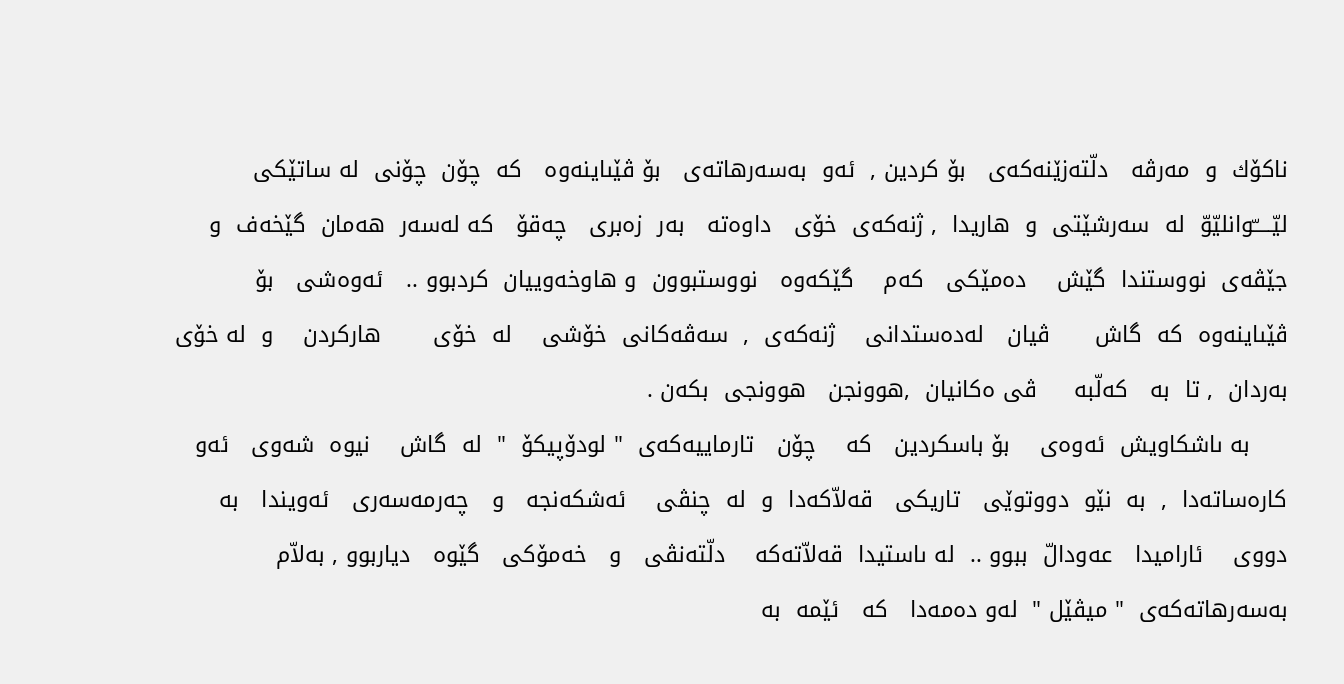ناكۆك  و  مەرڤە   دلّتەزێنەكەی   بۆ كردین ,  ئەو  بەسەرهاتەی   بۆ ڤێىاینەوە   كە  چۆن  چۆنی  لە ساتێكی    لیّـــــّوانلیّوّ  لە  سەرشێتی  و  هاریدا  , ژنەكەی  خۆی   داوەتە   بەر  زەبری   چەقۆ   كە لەسەر  هەمان  گێخەف  و جێڤەی  نووستندا  گێش    دەمێكی   كەم    گێكەوە   نووستبوون  و هاوخەوییان  كردبوو ..   ئەوەشی   بۆ  ڤێىاینەوە  كە  گاش      ڤیان   لەدەستدانی    ژنەكەی  ,  سەڤەكانی  خۆشی    لە  خۆی       هاركردن    و  لە خۆی  بەردان  , تا  بە   كەلّبە     ڤى ەكانیان  ,هوونجن   هوونجی  بكەن .
     بە ىاشكاویش  ئەوەی    بۆ باسكردین   كە    چۆن   تارماییەكەی  " لودۆپیكۆ  "  لە  گاش    نیوە  شەوی   ئەو   كارەساتەدا  ,  بە  نێو  دووتوێی   تاریكی   قەلاّكەدا  و  لە  چنڤی    ئەشكەنجە   و   چەرمەسەری   ئەویندا   بە   دووی    ئارامیدا   عەودالّ  ببوو ..  لە ىاستیدا  قەلاّتەكە    دلّتەنڤی   و   خەمۆكی   گێوە   دیاربوو , بەلاّم     بەسەرهاتەكەی  " میڤێل "  لەو دەمەدا   كە   ئێمە  بە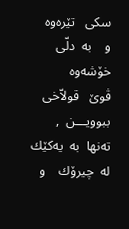سكی   تێرەوە   و    بە  دلّی     خۆشەوە     ڤوێ   قولاّخی     ببوویـــن  ,  تەنها  بە  یەكێك   لە  چیرۆك    و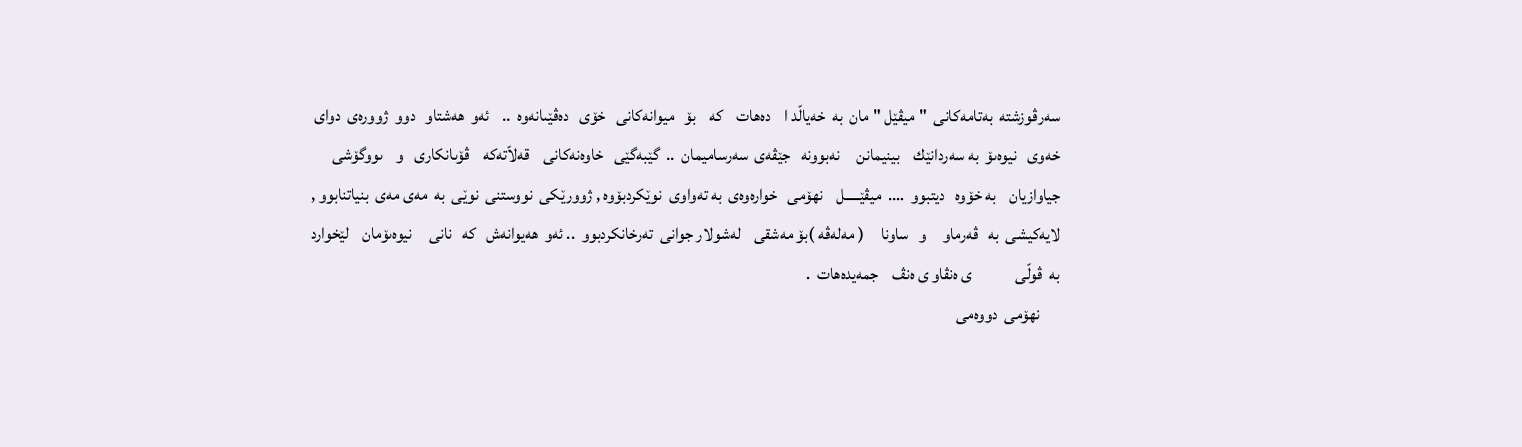سەرڤوزشتە  بەتامەكانی  "میڤێل "مان  بە  خەیالّد ا    دەهات    كە    بۆ   میوانەكانی   خۆی   دەڤێىانەوە  ..    ئەو  هەشتاو   دوو  ژوورەی  دوای    خەوی   نیوەىۆ  بە سەردانێك    بینیمانن     نەبوونە   جێڤەی  سەرسامیمان  ..  گێبەگێی   خاوەنەكانی    قەلاّتەكە    ڤۆىانكاری   و    ىووگۆشی   جیاوازیان    بە خۆوە   دیتبوو  ….  میڤێـــــل    نهۆمی   خوارەوەی  بە تەواوی  نوێكردبۆوە , ژوورێكی  نووستنی  نوێی  بە  مەى مەى  بنیاتنابوو ,  لایەكیشی  بە   ڤەرماو     و   ساونا     ( مەلەڤە )بۆ مەشقی    لەشولار جوانی  تەرخانكردبوو  .. ئەو  هەیوانەش   كە   نانی     نیوەىۆمان    لێخوارد   بە  ڤولّی             ى ەنڤاو ى ەنڤ    جمەیدەهات  .
      نهۆمی  دووەمی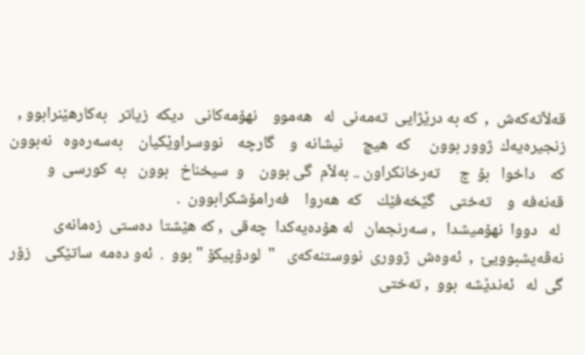قەلاّتەكەش  ,  كە بە درێژایی  تەمەنی  لە   هەموو    نهۆمەكانی   دیكە  زیاتر   بەكارهێنرابوو ,  زنجیرەیەك  ژوور بوون     كە  هیچ     نیشانە  و    گارچە    نووسراوێكیان    بەسەرەوە   نەبوون     كە    داخوا   بۆ  چ     تەرخانكراون .. بەلاّم  گى بوون    و  سیخناخ   بوون   بە  كورسی  و   قەنەفە  و    تەختی    گێخەفێك    كە  هەروا    فەرامۆشكرابوون  .
 لە   دووا  نهۆمیشدا   , سەرنجمان   لە هۆدەیەكدا  چەقی  , كە هێشتا  دەستی  زەمانەی  نەڤەیشبوویێ  ,  ئەوەش  ژووری  نووستنەكەی   "  لودۆپیكۆ " بوو  .  ئەو دەمە  ساتێكی    زۆر   گى  لە   ئەندێشە  بوو  , تەختی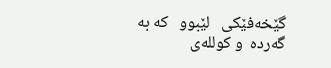گێخەفێكی   لێبوو   كە بە گەردە  و كوللەی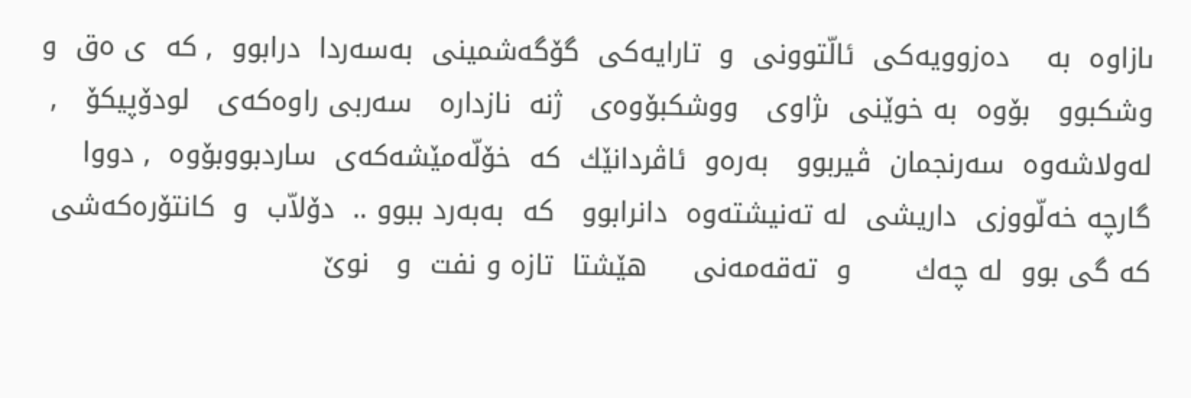ىازاوە  بە    دەزوویەكی  ئالّتوونی  و  تارایەكی  گۆگەشمینی  بەسەردا  درابوو  , كە  ى ەق  و   وشكبوو   بۆوە  بە خوێنی  ىژاوی   ووشكبۆوەی   ژنە  نازدارە   سەربى راوەكەی   لودۆپیكۆ   ,  لەولاشەوە  سەرنجمان  ڤیربوو   بەرەو  ئاڤردانێك  كە  خۆلّەمێشەكەی  ساردبووبۆوە  , دووا گارچە خەلّووزی  داریشی  لە تەنیشتەوە  دانرابوو   كە  بەبەرد ببوو ..  دۆلاّب  و  كانتۆرەكەشی  كە گى بوو  لە چەك       و  تەقەمەنی     هێشتا  تازە و نفت  و   نوێ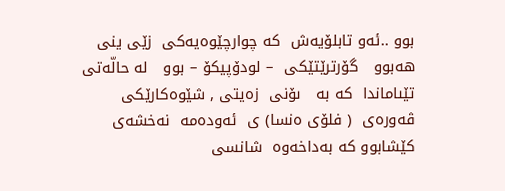بوو ..ئەو تابلۆیەش  كە چوارچێوەیەكی  زێى ینی  هەبوو   گۆرترێتێكی  – لودۆپیكۆ – بوو   لە حالّەتی  تێىاماندا  كە بە   ىۆنی  زەیتی , شێوەكارێكی  ڤەورەی  ( فلۆى ەنسا) ی  ئەودەمە  نەخشەی  كێشابوو كە بەداخەوە  شانسی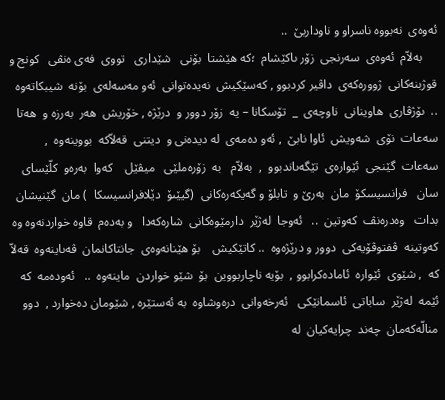ئەوەی  نەبووە ناسراو و ناوداربێ  ..
     بەلاّم  ئەوەی  سەرنجی  زۆر ىاكێشام  ؛كە هێشتا  بۆنی   شێداری   تووی  فەى ەنڤی   كونج و  قوژبنەكانی  ژوورەكەی  داڤیر كردبوو , كەسێكیش  نەیدەتوانی  ئەو مەسەلەی  بۆنە  شیبكاتەوە  ..  ىۆژڤاری  هاوینانی  ناوچەی  _  تۆسكانا – یە  زۆر دوور و  درێژە , خۆریش  هەر  بەرزە و  هەتا  سەعات  نۆی  شەویش  ئاوا نابێ  , ئەو دەمەی  لە دیدەنی و  دیتنی  قەلاّكە  بووینەوە  , سەعات  گێنجی  ئێوارەی  تێگەىاندبوو  ,  بەلاّم   بە  زۆرەملێی   میڤێل    كەوا  بەرەو  كلّێسای   سان   فرانسیسكۆ  مان  بەرێ و  تابلۆ و گەیكەرەكانی  (گیێىۆ  دێلافرانسیسكا  ) مان  گێنیشان بدات   وەدرەنڤ  كەوتین  ..   ئەوجا  لەژێر  دارمێوەكانی  شارەكەدا   و بەدەم  قاوە خواردنەوە وە  كەوتینە  ڤفتوڤۆیەكی  دوور و درێژەوە  .. كاتێكیش    بۆ هێنانەوەی  جانتاكانمان  ڤەىاینەوە  قەلاّ  كە  , شێوی  ئێوارە  ئامادەكرابوو ,  بۆیە ناچاربووین  بۆ  شێو خواردن  ماینەوە  ..   ئەودەمە  كە  ئێمە  لەژێر  ساباتی  ئاسمانێكی   ئەرخەوانی  درەوشاوە  بە ئەستێرە , شێومان دەخوارد ,  دوو منالّەكەمان  چەند  چرایەكیان  لە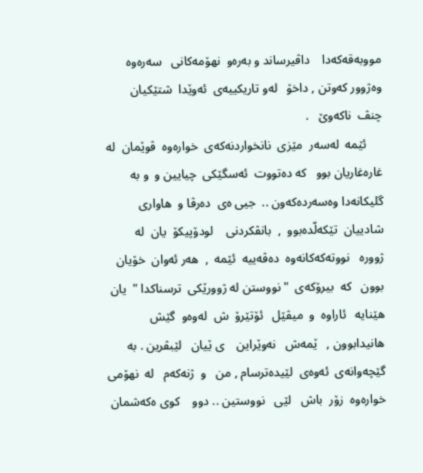مووبەقەكەدا    داڤیرساند و بەرەو  نهۆمەكانی   سەرەوە  وەژوور كەوتن , داخۆ   لەو تاریكییەی  ئەوێدا  شتێكیان  چنڤ  ناكەوێ   .
     ئێمە  لەسەر  مێزی  نانخواردنەكەی  خوارەوە  ڤوێمان  لە   غارەغاریان بوو   كە دەتووت  ئەسگێكی  چیایین و  و بە گلیكانەدا وەسەردەكەون ..  جیى ەی  دەرڤا و  هاواری  شادییان  تێكەلّدەبوو  ,  بانڤكردنی    لودۆپیكۆ  یان  لە   ژوورە   نووتەكەكانەوە  دەڤەییە  ئێمە  ,  هەر ئەوان  خۆیان بوون   كە  بیرۆكەی  " نووستن لە ژوورێكی  ترسناكدا "  یان    هێنایە   ئاراوە  و  میڤێل   ئۆتێرۆ  ش  لەوەو  گێش  هانیدابوون ,   ێمەش   نەوێراین    ى ێیان   لێبڤرین . بە گێچەوانەی  ئەوەی  لێیدەترسام , من   و  ژنەكەم   لە  نهۆمی  خوارەوە  زۆر  باش   لێی   نووستین .. دوو    كوى ەكەشمان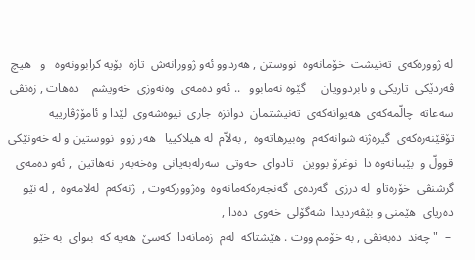لە ژوورەكەی  تەنیشت  خۆمانەوە  نووستن , هەردوو ئەو ژوورانەش  تازە  بۆیە كرابوونەوە   و   هیچ    ڤەردێكی  تاریكی و ىابردوویان     گێوە نەمابوو   .. ئەو دەمەی  وەنەوزی  خەویشم    دەهات , زەنڤی  سەعاتە  چالّمەكەی  هەیوانەكەی  تەنیشتمان  دوانزە  جاری  نیوەشەوی  لێدا و ئامۆژڤارییە   تۆقێنەرەكەی  گیرەژنە شوانەكەم  وەبیرهاتەوە  , بەلاّم  لە هیلاكییا   هەر زوو  نووستین و لە خەونێكی  قوولّ و  بێبىانەوە دا  نوغرۆ بووین   تادوای  حەوتی  سەرلەبەیانی  وەخەبەر  نەهاتین  , ئەو دەمەی  گرشنڤی  خۆرەتاو  لە درزی  گەردەی  گەنجەرەكەمانەوە  وەژووركەوت ,  ژنەكەم  لەلامەوە  , لە نێو  دەریای  هێمنی و بێڤەردیدا  شەگۆلی  خەوی  دەدا ,
 –  " چەند  دەبەنڤی , بە خۆمم ووت . هێشتاكە  لەم  زەمانەدا  كەسێ  هەیە كە  بىوای  بە خێو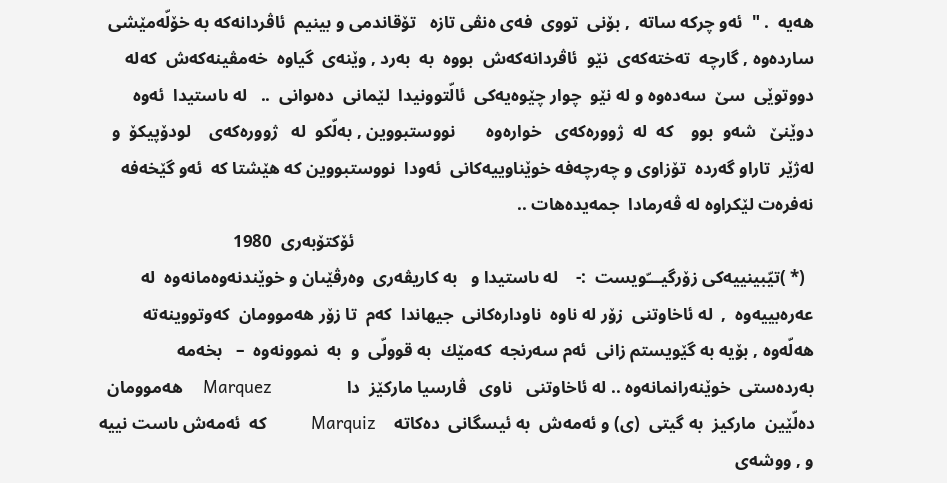هەیە  . "  ئەو چركە ساتە  , بۆنی  تووی  فەى ەنڤی تازە   تۆقاندمی و بینیم  ئاڤردانەكە بە خۆلّەمێشی  ساردەوە , گارچە  تەختەكەی  نێو  ئاڤردانەكەش  بووە  بە  بەرد , وێنەی  گیاوە  خەمڤینەكەش  كەلە  دووتوێی  سێ  سەدەوە و لە نێو  چوار چێوەیەكی  ئالّتوونیدا  لێمانی  دەىوانی  ..   لە ىاستیدا  ئەوە  دوێنێ   شەو  بوو    كە  لە  ژوورەكەی   خوارەوە       نووستبووین , بەلّكو  لە   ژوورەكەی    لودۆپیكۆ  و لەژێر  تاراو گەردە  تۆزاوی و چەرچەفە خوێناوییەكانی  ئەودا  نووستبووین كە هێشتا كە  ئەو گێخەفە نەفرەت لێكراوە لە ڤەرمادا  جمەیدەهات ..
                                                                                                        ئۆكتۆبەری  1980
  (* )تیّبینییەكی زۆرگیـــّویست  :-    لە ىاستیدا و   بە كاریڤەری  وەرڤێىان و خوێندنەوەمانەوە  لە عەرەبییەوە  ,  لە ئاخاوتنی  زۆر لە ناوە  ناودارەكانی  جیهاندا  كەم  تا زۆر هەموومان  كەوتووینەتە  هەلّەوە , بۆیە بە گێویستم زانی  ئەم سەرنجە  كەمێك  بە قوولّی  و  بە  نموونەوە  –   بخەمە  بەردەستی  خوێنەرانمانەوە .. لە ئاخاوتنی   ناوی   ڤارسیا ماركێز  دا                 Marquez    هەموومان  دەلّێین  ماركیز  بە گیتی  (ی) و ئەمەش  بە ئیسگانی  دەكاتە    Marquiz         كە  ئەمەش ىاست نییە و , ووشەی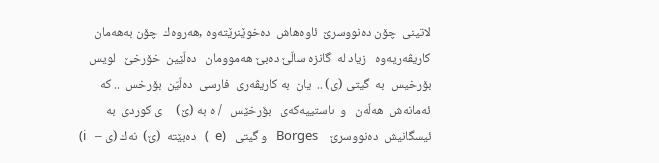لاتینی  چۆن دەنووسرێ  ئاوەهاش  دەخوێنرێتەوە ,هەروەك  چۆن بەهەمان  كاریڤەریەوە   زیاد لە  گانزە سالّێ دەبێ هەموومان   دەلّێین  خۆرخێ   لویس  بۆرخیس  بە  گیتی (ی) ..  یان  بە كاریڤەری  فارسی  دەلّیّن  بۆرخس  .. كە ئەمانەش  هەلّەن   و  ىاستییەكەی   بۆرخێس   / ە بە (ێ)     ی كوردی  بە ئیسگانیش  دەنووسرێ    Borges   و گیتی   (e  )   دەبێتە  (ێ)  نەك (ی –   i)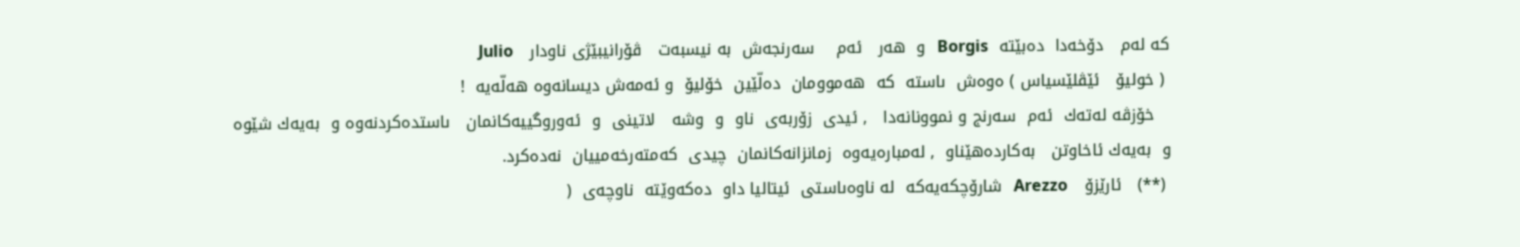كە لەم   دۆخەدا  دەبێتە  Borgis   و  هەر   ئەم    سەرنجەش  بە نیسبەت   ڤۆرانیبێژی ناودار   Julio
 ( خولیۆ   ئێڤلێسیاس ) ەوەش  ىاستە  كە  هەموومان  دەلّێین  خۆلیۆ  و ئەمەش دیسانەوە هەلّەیە  !
   خۆزڤە لەتەك  ئەم  سەرنج و نموونانەدا   , ئیدی  زۆربەی  ناو  و  وشە   لاتینی  و  ئەوروگییەكانمان   ىاستدەكردنەوە و  بەیەك شێوە و  بەیەك ئاخاوتن   بەكاردەهێناو  , لەمبارەیەوە  زمانزانەكانمان  چیدی  كەمتەرخەمییان  نەدەكرد.
 (**)   ئارێزۆ   Arezzo   شارۆچكەیەكە  لە ناوەىاستی  ئیتالیا داو  دەكەوێتە  ناوچەی  (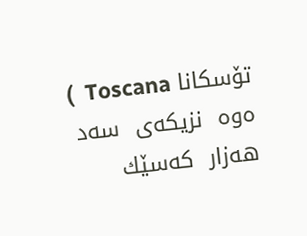تۆسكانا Toscana  ) ەوە  نزیكەی  سەد هەزار  كەسێك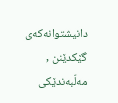دانیشتوانەكەی  گێكدێنن ,  مەلّبەندێكی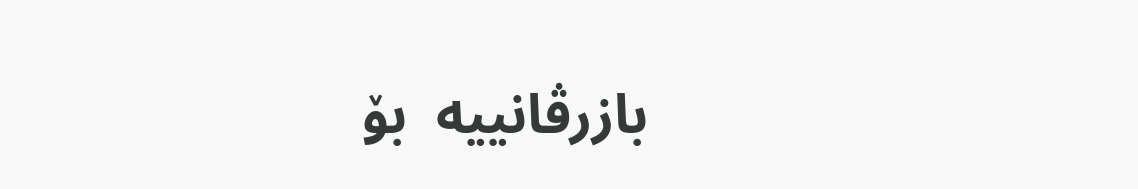بازرڤانییە  بۆ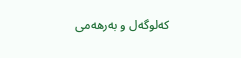كەلوگەل و بەرهەمی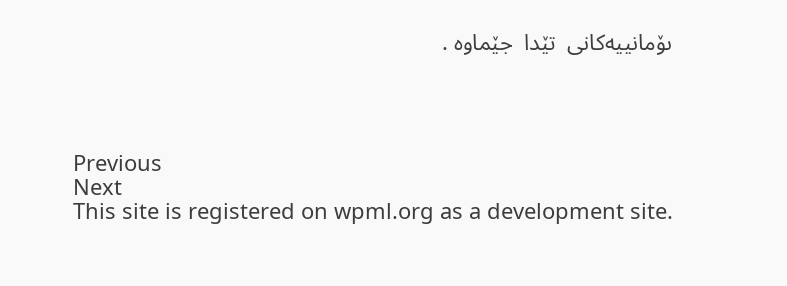ىۆمانییەكانی  تێدا  جێماوە .




Previous
Next
This site is registered on wpml.org as a development site.